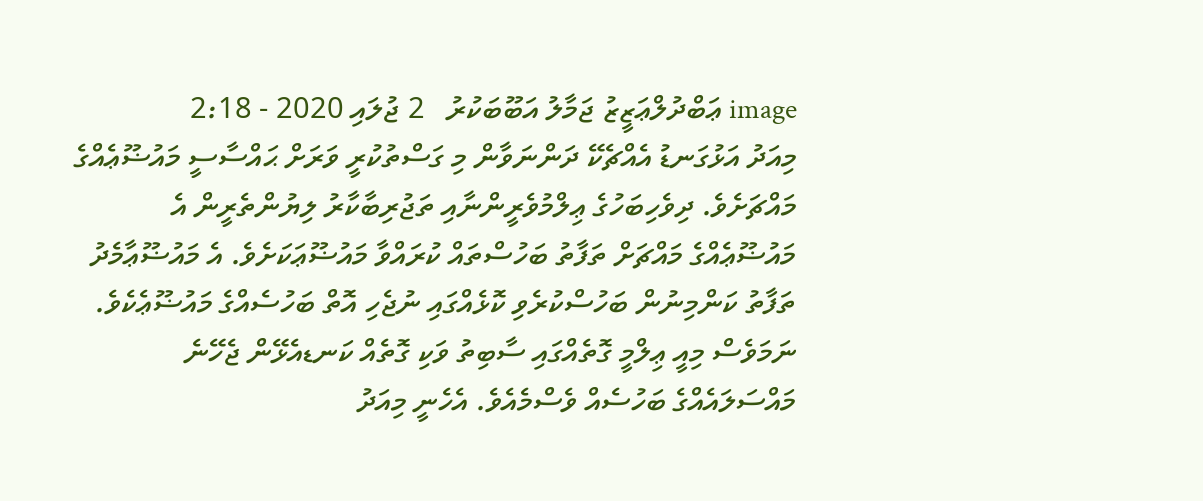image ޢަބްދުލްޢަޒީޒު ޖަމާލު އަބޫބަކުރު   2 ޖުލައި 2020 - 2:18
މިއަދު އަޅުގަނޑު އެއްޗެކޭ ދަންނަވާން މި ގަސްތުކުރީ ވަރަށް ޙައްސާސީ މައުޟޫޢެއްގެ މައްޗަށެވެ. ދިވެހިބަހުގެ ޢިލްމުވެރީންނާއި ތަޖުރިބާކާރު ލިޔުންތެރީން އެ މައުޟޫޢެއްގެ މައްޗަށް ތަފާތު ބަހުސްތައް ކުރައްވާ މައުޟޫޢަކަށެވެ. އެ މައުޟޫޢާމެދު ތަފާތު ކަންމިނުން ބަހުސްކުރެވި ކޮޅެއްގައި ނުޖެހި އޮތް ބަހުސެއްގެ މައުޟޫޢެކެވެ. ނަމަވެސް މިއީ ޢިލްމީ ގޮތެއްގައި ސާބިތު ވަކި ގޮތެއް ކަނޑއެޅޭން ޖެހޭނެ މައްސަލައެއްގެ ބަހުސެއް ވެސްމެއެވެ. އެހެނީ މިއަދު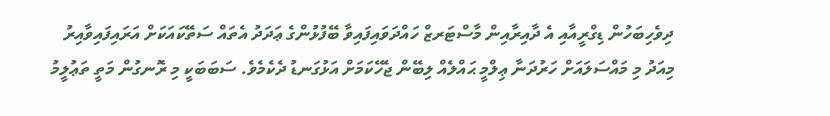ދިވެހިބަހުން ޑިގްރީއާއި އެ ދާއިރާއިން މާސްޓަރޒް ހައްދަވައިފައިވާ ބޭފުޅުންގެ ޢަދަދު އެތައް ސަތޭކައަކަށް އަރައިފައިވާއިރު މިއަދު މި މައްސަލައަށް ހަރުދަނާ ޢިލްމީ ޙައްލެއް ލިބޭން ޖެހޭކަމަށް އަޅުގަނޑު ދެކެމެވެ. ސަބަބަކީ މި ރޮނގުން މަތީ ތަޢުލީމު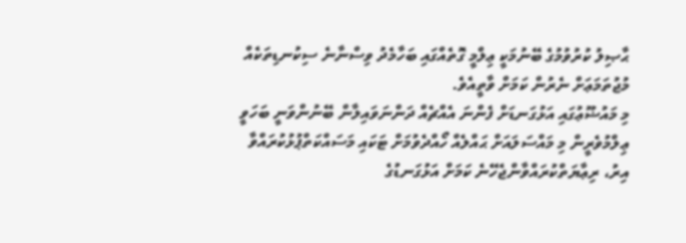ޙާޞިލު ކުރުވުމުގެ ބޭނުމަކީ ޢިލްމީ ގޮތެއްގައި ބަހާމެދު ވިސްނާނެ ސިކުނޑިތަކެއް މުޖުތަމަޢަށް ނެރުން ކަމަށް ވާތީއެވެ.
މި މައުޟޫޢުގައި އަޅުގަނޑަށް ފެންނަ އެއްޗެއް ދަންނަވައިލާން ބޭނުންވަނީ ބަހަވީ ޢިލްމުވެރީން މި މައްސަލައަށް ޙައްލެއް ހޯއްދެވުމަށް ޓަކައި މަސައްކަތްޕުޅުކުރައްވާ އިރު، ރިޢާޔަތްކުރައްވާންޖެހޭނެ ކަމަށް އަޅުގަނޑުގެ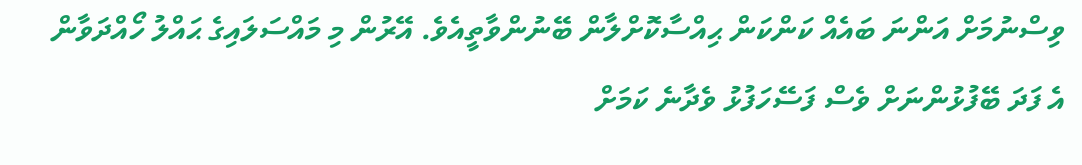ވިސްނުމަށް އަންނަ ބައެއް ކަންކަން ޙިއްސާކޮށްލާން ބޭނުންވާތީއެވެ. އޭރުން މި މައްސަލައިގެ ޙައްލު ހޯއްދަވާން އެ ފަދަ ބޭފުޅުންނަށް ވެސް ފަސޭހަފުޅު ވެދާނެ ކަމަށް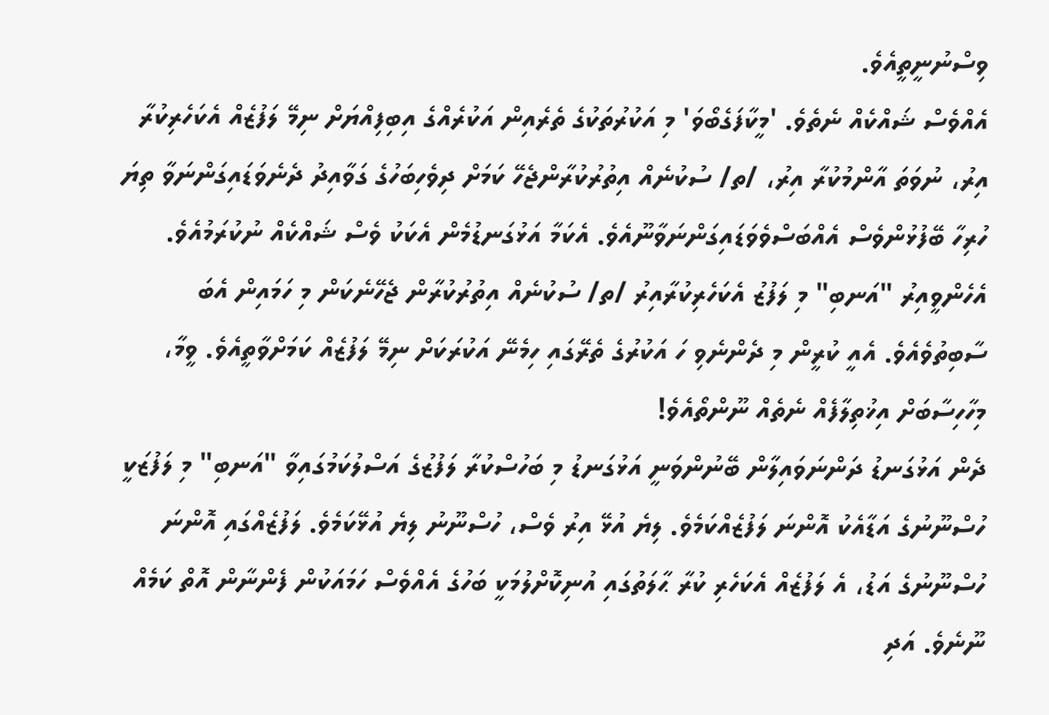ވިސްނުނީތީއެވެ.
އެއްވެސް ޝައްކެއް ނެތެވެ. 'މީކާފަގެބޯވަ' މި އަކުރުތަކުގެ ތެރެއިން އަކުރެއްގެ އިބިފިއްޔަށް ނިމޭ ލަފުޒެއް އެކަހެރިކުރާ އިރު، ނުވަތަ އާންމުކުރާ އިރު، /ތ/ ސުކުނެއް އިތުރުކުރާންޖެހޭ ކަމަށް ދިވެހިބަހުގެ ގަވާއިދު ދެނެވަޑައިގަންނަވާ ތިޔަ ހުރިހާ ބޭފުޅުންވެސް އެއްބަސްވެވަޑައިގަންނަވާނޫއެވެ. އެކަމާ އަޅުގަނޑުމެން އެކަކު ވެސް ޝައްކެއް ނުކުރަމުއެވެ. އެހެންވީއިރު "އަނބި" މި ލަފުޒު އެކަހެރިކުރާއިރު /ތ/ ސުކުނެއް އިތުރުކުރާން ޖެހޭނެކަން މި ހަމައިން އެބަ ސާބިތުވެއެވެ. އެއީ ކުރީން މި ދެންނެވި ހަ އަކުރުގެ ތެރޭގައި ހިމެނޭ އަކުރަކަށް ނިމޭ ލަފުޒެއް ކަމަށްވާތީއެވެ. ވީމާ، މިހާހިސާބަށް އިޚުތިލާފެއް ނެތެއް ނޫންތޯއެވެ!
ދެން އަޅުގަނޑު ދަންނަވައިލާން ބޭނުންވަނީ އަޅުގަނޑު މި ބަހުސްކުރާ ލަފުޒުގެ އަސްލުކަމުގައިވާ "އަނބި" މި ލަފުޒަކީ ހުސްނޫނުގެ އަޑާއެކު އޮންނަ ލަފުޒެއްކަމެވެ. ލިޔެ އުޅޭ އިރު ވެސް، ހުސްނޫނު ލިޔެ އުޅޭކަމެވެ. ލަފުޒެއްގައި އޮންނަ ހުސްނޫނުގެ އަޑު، އެ ލަފުޒެއް އެކަހެރި ކުރާ ޙާލަތުގައި އުނިކޮށްލުމަކީ ބަހުގެ އެއްވެސް ހަމައަކުން ފެންނާން އޮތް ކަމެއް ނޫނެވެ. އަދި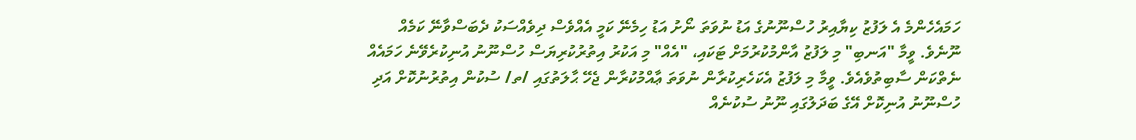ހަމައެހެންމެ އެ ލަފުޒު ކިޔާއިރު ހުސްނޫނުގެ އަޑު ނުވަތަ ނޯށު އަޑު ހިމެނޭ ކަމީ އެއްވެސް ދިވެއްސަކު ދެބަސްވާނޭ ކަމެއް ނޫނެވެ. ވީމާ "އަނބި" މި ލަފުޒު އާންމުކުރުމަށް ޓަކައި، "އެއް" މި އަކުރު އިތުރުކުރިޔަސް ހުސްނޫނު އުނިކުރެވޭނެ ހަމައެއް ނެތްކަން ސާބިތުވެއެވެ. ވީމާ މި ލަފުޒު އެކަހެރިކުރާން ނުވަތަ ޢާއްމުކުރާން ޖެހޭ ޙާލަތުގައި /ތ/ ސުކުން އިތުރުނުކޮށް އަދި ހުސްނޫނު އުނިކޮށް އޭގެ ބަދަލުގައި ނޫނު ސުކުނެއް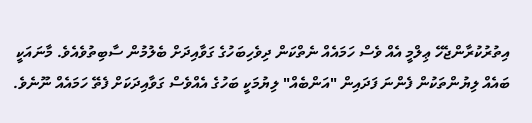އިތުރުކުރާންޖެހޭ ޢިލްމީ އެއް ވެސް ހަމައެއް ނެތްކަން ދިވެހިބަހުގެ ގަވާއިދަށް ބެލުމުން ސާބިތުވެއެވެ. މާނައަކީ ބައެއް ލިޔުންތަކުން ފެންނަ ފަދައިން "އަންބެއް" ލިޔުމަކީ ބަހުގެ އެއްވެސް ގަވާއިދަކަށް ފެތޭ ހަމައެއް ނޫނެވެ.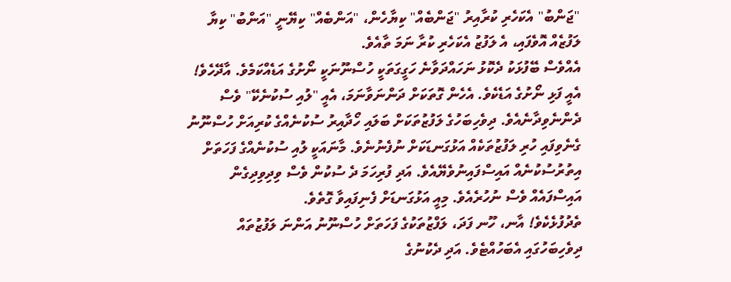"ޖަންބު" އެކަހެރި ކުރާއިރު "ޖަންބެއް" ކިޔާހެން، "އަންބެއް" ކިޔޭނީ "އަންބު" ކިޔާ ލަފުޒެއް އޮވެފައި، އެ ލަފުޒު އެކަހެރި ކުރާ ނަމަ ތާއެވެ.
އެއްވެސް ބޭފުޅަކު ދެކޮޅު ނަހައްދަވާނެ ހަގީގަތަކީ ހުސްނޫނަކީ ނޯށުގެ އަޑެއްކަމެވެ. އާދޭހެވެ! އެއީ ފަޅި ނޯށުގެ އަޑެކެވެ. އެހެން ގޮތަކަށް ދަންނަވާނަމަ، އެއީ "ލުއި ސުކުނެކޭ" ވެސް ދެންނެވިދާނެއެވެ. ދިވެހިބަހުގެ ލަފުޒުތަކަށް ބަލައި ހޯދާއިރު ސުކުނެއްގެ ކުރިއަށް ހުސްނޫނު ގެނެވިފައި ހުރި ލަފުޒުތަކެއް އަޅުގަނޑަކަށް ނުފެނުނެވެ. މާނައަކީ ލުއި ސުކުނެއްގެ ފަހަތަށް އިތުރުސުކުނެއް އައިސްފައިނުވެޔޭއެވެ. އަދި ފުރިހަމަ ދެ ސުކުން ވެސް ވިދިވިދިގެން އައިސްފައެއް ވެސް ނުހުރެއެވެ. މިއީ އަޅުގަނޑަށް ފެނިފައިވާ ގޮތެވެ.
ތެދުފުޅެކެވެ! އާނ، ހޫނ ފަދަ، ލަފްޒުތަކުގެ ފަހަތަށް ހުސްނޫނު އަންނަ ލަފުޒުތައް ދިވެހިބަހުގައި އެބަހުއްޓެވެ. އަދި ދެކުނުގެ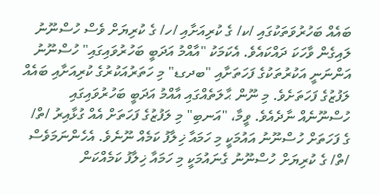ބައެއް ބަހުރުވަތަކުގައި /ކ/ ގެ ކުރިއަށާއި /ހ/ ގެ ކުރިޔަށް ވެސް ހުސްނޫނު ލައިގެން ވާހަކަ ދައްކައެވެ. އެކަމަކު "އާއްމު އަދަބީ ބަހުރުވައިގައި" ހުސްނޫނު އަންނަނީ އަކުރުތަކުގެ ފަހަތަށާއި "ބދގޑ" މި ހަތަރުއަކުރުގެ ކުރިއަށާއި ބައެއް ލަފުޒުގެ ފަހަތަށެވެ. މި ނޫން ޙާލަތެއްގައި އާއްމު އަދަބީ ބަހުރުވައިގައި ހުސްނޫނެއް ނާދެއެވެ. ވީމާ، "އަނބި" މި ލަފުޒުގެ ފަހަތަށް އެއް ގުޅާއިރު /ތް/ ގެ ފަހަތަށް ހުސްނޫނު އައުމަކީ މި ހަމައާ ޚިލާފު ކަމެއް ނޫނެވެ. އެހެންނަމަވެސް /ތް/ ގެ ކުރިޔަށް ހުސްނޫނު ގެނައުމަކީ މި ހަމައާ ޚިލާފު ކަމެއްކަން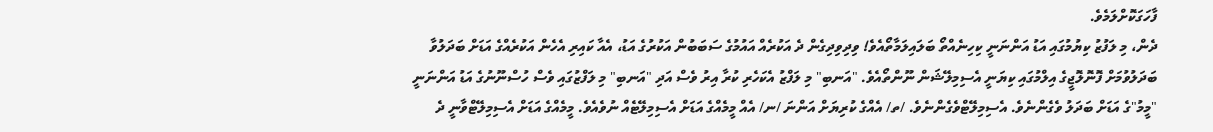ފާހަގަކޮށްލަމެވެ.
ދެން، މި ލަފުޒު ކިޔުމުގައި އަޑު އަންނަނީ ކިހިނެއްތޯ ބަލައިލަމާތޯއެވެ! ވިދިވިދިގެން ދެ އަކުރެއް އައުމުގެ ސަބަބުން އަކުރުގެ އަޑު، އެއާ ކައިރި އެހެން އަކުރެއްގެ އަޑަށް ބަދަލުވާ ބަދަލުވުމަށް ފޮނޮލޮޖީގެ އިލްމުގައި ކިޔަނީ އެސިމިލޭޝަން ނޫންތޯއެވެ. "އަނބި" މި ލަފްޒު އެކަހެރި ކުރާ އިރު ވެސް އަދި "އަނބި" މި ލަފްޒުގައި ވެސް ހުސްނޫނުގެ އަޑު އަންނަނީ "މީމު"ގެ އަޑަށް ބަދަލު ވެގެންނެވެ. އެސިމިލޭޓްވެގެންނެވެ. /ތ/ އެއްގެ ކުރިޔަށް އަންނަ /ނ/ އެއް މީމެއްގެ އަޑަށް އެސިމިލޭޓެއް ނުވެއެވެ. މީމެއްގެ އަޑަށް އެސިމިލޭޓްވާނީ ދެ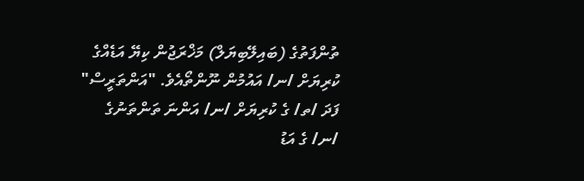ތުންފަތުގެ (ބައިލޭބިޔަލް) މަޚްރަޖުން ކިޔޭ އަޑެއްގެ ކުރިޔަށް /ނ/ އައުމުން ނޫންތޯއެވެ. "އަންތަރީސް" ފަދަ /ތ/ ގެ ކުރިޔަށް /ނ/ އަންނަ ތަންތަނުގެ /ނ/ ގެ އަޑު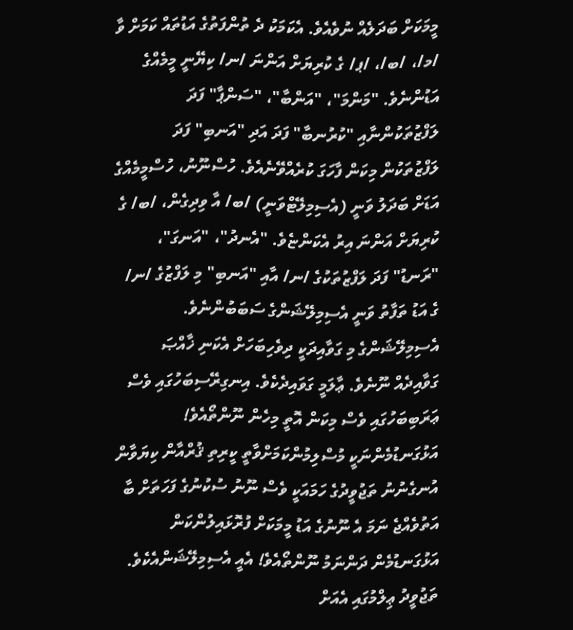މީމަކަށް ބަދަލެއް ނުވެއެވެ. އެކަމަކު ދެ ތުންފަތުގެ އަޑުތައް ކަމަށް ވާ /މ/، /ބ/، /ޕ/ ގެ ކުރިޔަށް އަންނަ /ނ/ ކިޔޭނީ މީމެއްގެ އަޑުންނެވެ. "މަންމަ"، "އަންބާ"، "ސަންޕާ" ފަދަ ލަފްޒުތަކުންނާއި "ކުރުނބާ" ފަދަ އަދި "އަނބި" ފަދަ ލަފްޒުތަކުން މިކަން ފާހަގަ ކުރެއްވޭނެއެވެ. ހުސްނޫނު، ހުސްމީމެއްގެ އަޑަށް ބަދަލު ވަނީ (އެސިމިލޭޓްވަނީ) /ބ/ އާ ވިދިގެން، /ބ/ ގެ ކުރިޔަށް އަންނަ އިރު އެކަންޏެވެ. "އެނދު"، "އަނގަ"، "ރަނޑު" ފަދަ ލަފްޒުތަކުގެ /ނ/ އާއި "އަނބި" މި ލަފްޒުގެ /ނ/ ގެ އަޑު ތަފާތު ވަނީ އެސިމިލޭޝަންގެ ސަބަބުންނެވެ. އެސިމިލޭޝަންގެ މި ގަވާއިދަކީ ދިވެހިބަހަށް އެކަނި ޚާއްޞަ ގަވާއިދެއް ނޫނެވެ. ޢާލަމީ ގަވައިދެކެވެ. އިނގިރޭސިބަހުގައި ވެސް ޢަރަބިބަހުގައި ވެސް މިކަން އޮތީ މިހެން ނޫންތޯއެވެ! އަޅުގަނޑުމެންނަކީ މުސްލިމުންކަމަށްވާތީ ކީރިތި ޤުރްއާން ކިޔަވާން އުނގެނުނު ތަޖުވީދުގެ ހަމައަކީ ވެސް ނޫނު ސުކުނުގެ ފަހަތަށް ބާ އަތުވެއްޖެ ނަމަ އެ ނޫނުގެ އަޑު މީމަކަށް ފުރޮޅައިލުންކަން އަޅުގަނޑުމެން ދަންނަމު ނޫންތޯއެވެ! އެއީ އެސިމިލޭޝަންއެކެވެ. ތަޖުވީދު ޢިލްމުގައި އެއަށް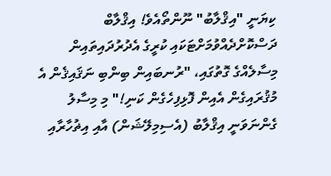ކިޔަނީ "އިޤްލާބު" ނޫންތޯއެވެ! އިޤްލާބް ދަސްކޮށްދެއްވުމަށްޓަކައި ކުރީގެ އެދުރުދައިތައިން މިސާލެއްގެ ގޮތުގައި، "ރުނބައިން ބިންބި ނަޤައިޤެން އެ މުޤުރައިގެން އެއިން ފޮޅިފިހެގެން ކަނި!" މި މިސާލު ގެންނަވަނީ އިޤްލާބު (އެސިމިލޭޝަން) އާއި އިޡުހާރާއި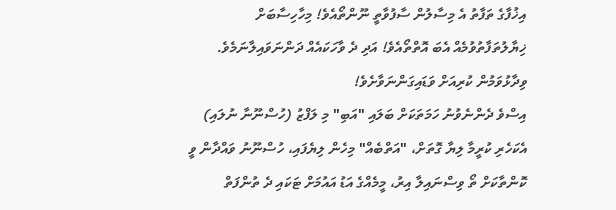އިޚުފާގެ ތަފާތު އެ މިސާލުން ސާފުވާތީ ނޫންތޯއެވެ! މިހާހިސާބަށް ޚިޔާލުތަފާތުވުމެއް އެބަ އޮތްތޯއެވެ! އަދި ދެ ވާހަކައެއް ދަންނަވައިލާނަމެވެ. ވިދާޅުވަމުން ކުރިއަށް ވަޑައިގަންނަވާށެވެ!
އިސްވެ ދެންނެވުނު ހަމަތަކަށް ބަލައި "އަބި" މި ލަފްޒު (ހުސްނޫނާ ނުލައި) އެކަހެރި ކުރީމާ ލިޔާ ގޮތަށް، "އަތްބެއް" މިހެން ލިޔެފައި، ހުސްނޫނު ވައްދާން ވީ ކޮންތާކަށް ތޯ ވިސްނައިލާ އިރު، މީމެއްގެ އަޑު އައުމަށް ޓަކައި ދެ ތުންފަތް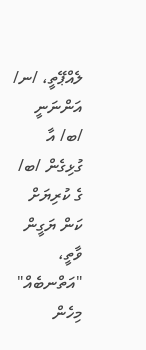ލެއްޕޭތީ، /ނ/ އަންނަނީ /ބ/ އާ ގުޅިގެން /ބ/ ގެ ކުރިޔަށް ކަން ޔަގީން ވާތީ، "އަތްނބެއް" މިހެން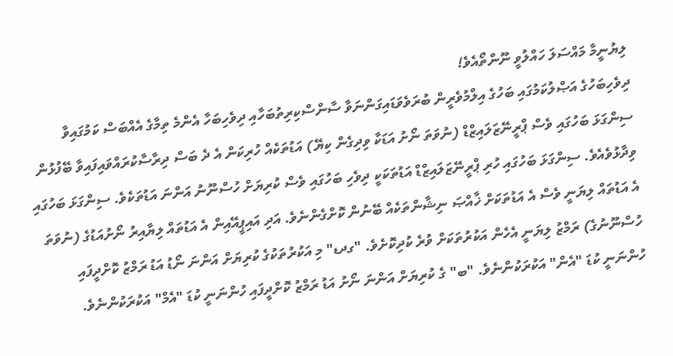ލިޔުނީމާ މައްސަލަ ހައްލުވީ ނޫންތޯއެވެ!
ދިވެހިބަހުގެ އަޞްލުކަމުގައި ބަހުގެ އިލްމުވެރީން ބުރަވެވަޑައިގަންނަވާ ސާންސްކިރިތުބަހާއި ދިވެހިބަހާ އެންމެ ތިމާގެ އެއްބަސް ކަމުގައިވާ ސިންގަޅަ ބަހުގައި ވެސް ޕްރީނޭޒަލައިޒްޑް (ނުވަތަ ނޯށު އަޑަކާ ވިދިގެން ކިޔޭ) އަޑުތަކެއް ހުރިކަން އެ ދެ ބަސް ދިރާސާކުރައްވައިފައިވާ ބޭފުޅުން ވިދާޅުވެއެވެ. ސިންގަޅަ ބަހުގައި ހުރި ޕްރީނޭޒަލައިޒްޑް އަޑުތަކަކީ ދިވެހި ބަހުގައި ވެސް ކުރިޔަށް ހުސްނޫނު އަންނަ އަޑުތަކެވެ. ސިންގަޅަ ބަހުގައި އެ އަޑުތައް ލިޔަނީ ވެސް އެ އަޑުތަކަށް ޚާއްޞަ ނިޝާންތަކެއް ބޭނުން ކޮށްގެންނެވެ. އަދި އައިޕީއޭއިން އެ އަޑުތައް ލިޔާއިރު ނޯށުއަޑުގެ (ނުވަތަ ހުސްނޫނުގެ) ރަމްޒު ލިޔަނީ އެހެން އަކުރުތަކަށް ވުރެ ކުދިކޮށެވެ. "ގދޑ" މި އަކުރުތަކުގެ ކުރިޔަށް އަންނަ ނޯޑު އަޑު ރަމްޒު ކޮށްދީފައި ހުންނަނީ ކުޑަ "އެން" އަކުރަކުންނެވެ. "ބ" ގެ ކުރިޔަށް އަންނަ ނޯށު އަޑު ރަމްޒު ކޮށްދީފައި ހުންނަނީ ކުޑަ "އެމް" އަކުރަކުންނެވެ.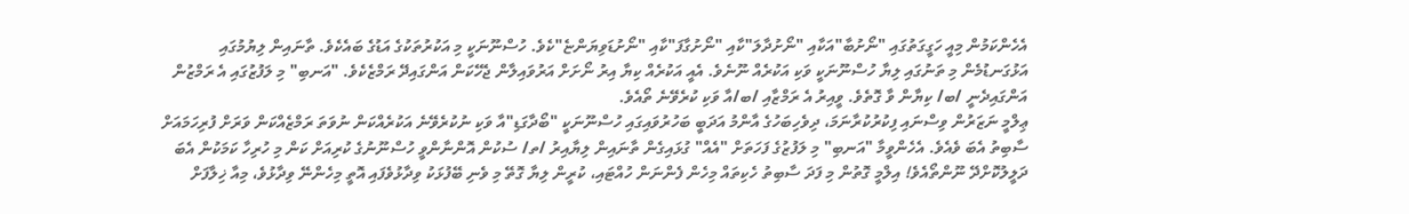އެހެންކަމުން މިއީ ހަގީގަތުގައި "ނޯށުބާ"އަކާއި "ނޯށުދާލަ"ކާއި "ނޯށުގާފަ"ކާއި "ނޯށުޑަވިޔަންޏެ"ކެވެ. ހުސްނޫނަކީ މި އަކުރުތަކުގެ އަޑުގެ ބައެކެވެ. ތާނައިން ލިޔުމުގައި އަޅުގަނޑުމެން މި ތަނުގައި ލިޔާ ހުސްނޫނަކީ ވަކި އަކުރެއް ނޫނެވެ. އެއީ އަކުރެއް ކިޔާ އިރު ނޯށަށް އަރުވައިލާން ޖެހޭކަން އަންގައިދޭ ރަމްޒެކެވެ. "އަނބި" މި ލަފުޒުގައި އެ ރަމްޒުން އަންގައިދެނީ /ބ/ ކިޔާން ވާ ގޮތެވެ. ވީއިރު އެ ރަމްޒާއި /ބ/އާ ވަކި ކުރެވޭނެ ތޯއެވެ.
ޢިލްމީ ނަޒަރުން ވިސްނައި ފިކުރުކުރާނަމަ، ދިވެހިބަހުގެ އާންމު އަދަބީ ބަހުރުވައިގައި ހުސްނޫނަކީ "ބޯދާގަޑި"އާ ވަކި ނުކުރެވޭނެ އަކުރެއްކަން ނުވަތަ ރަމްޒެއްކަން ވަރަށް ފުރިހަމައަށް ސާބިތު އެބަ ވެއެވެ. އެހެންވީމާ "އަނބި" މި ލަފުޒުގެ ފަހަތަށް "އެއް" ގުޅައިގެން ތާނައިން ލިޔާއިރު /ތ/ ސުކުން އޮންނާންވީ ހުސްނޫނުގެ ކުރިއަށް ކަން މި ހުރިހާ ކަމަކުން އެބަ ދަލީލުކޮށްދޭ ނޫންތޯއެވެ! އިލްމީ ގޮތުން މި ފަދަ ސާބިތު ހެކިތައް މިހެން ފެންނަން ހުއްޓައި، ކުރީން ލިޔާ ގޮތޭ މި ވެނި ބޭފުޅަކު ވިދާޅުވެފައި އޮތީ މިހެންނޭ ވިދާޅުވެ، މިއާ ޚިލާފަށް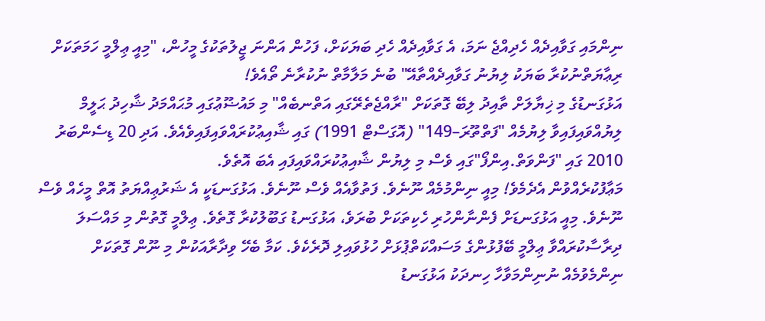ނިންމައި ގަވާއިދެއް ހެދިއްޖެ ނަމަ، އެ ގަވާއިދެއް ހެދި ބަޔަކަށް، ފަހުން އަންނަ ޖީލުތަކުގެ މީހުން، "މިއީ ޢިލްމީ ހަމަތަކަށް ރިޢާޔަތްނުކުރާ ބަޔަކު ލިޔުނު ގަވާއިދެއްތާއޭ" ބުނެ މަލާމާތް ނުކުރާނެ ތޯއެވެ!
އަޅުގަނޑުގެ މި ޚިޔާލަށް ތާއިދު ލިބޭ ގޮތަކަށް "ރާއްޖެތެރޭގައި އަތްނބެއް" މި މައުޟޫޢުގައި މުޙައްމަދު ޝާހިދު ޙަލީމް ލިޔުއްވައިފައިވާ ލިޔުމެއް "ފަތްތޫރަ–149" (އޮގަސްޓް 1991) ގައި ޝާއިޢުކުރައްވައިފައިވެއެވެ. އަދި 20 ޑިސެންބަރު 2010 ގައި "ފަންވަތް.އިންފޯ"ގައި ވެސް މި ލިޔުން ޝާއިޢުކުރައްވައިފައި އެބަ އޮތެވެ.
މަޢާފުކުރެއްވުން އެދެމެވެ! މިއީ ނިންމުމެއް ނޫނެވެ. ފަތުވާއެއް ވެސް ނޫނެވެ. އަޅުގަނޑަކީ އެ ޝަރުޢިއްޔަތު އޮތް މީހެއް ވެސް ނޫނެވެ. މިއީ އަޅުގަނޑަށް ފެންނާންހުރި ހެކިތަކަށް ބުރަވެ، އަޅުގަނޑު ގަބޫލުކުރާ ގޮތެވެ. ޢިލްމީ ގޮތުން މި މައްސަލަ ދިރާސާކުރައްވާ ޢިލްމީ ބޭފުޅުންގެ މަސައްކަތްޕުޅަށް ހުޅުވައިލި ދޮރެކެވެ. ކަމާ ބެހޭ ވިދާރާއަކުން މި ނޫން ގޮތަކަށް ނިންމެވުމެއް ނުނިންމަވާހާ ހިނދަކު އަޅުގަނޑު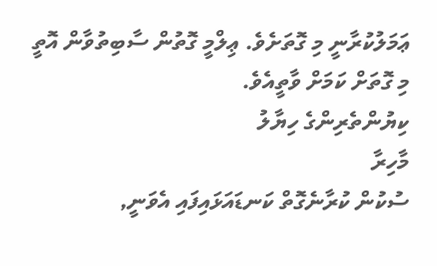ޢަމަލުކުރާނީ މި ގޮތަށެވެ. ޢިލްމީ ގޮތުން ސާބިތުވާން އޮތީ މި ގޮތަށް ކަމަށް ވާތީއެވެ.
ކިޔުންތެރިންގެ ހިޔާލު
މާހިރާ
ސުކުން ކުރާނެގޮތް ކަނޑައަޅައިފައި އެވަނީ,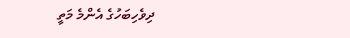ދިވެހިބަހުގެ އެންމެ މަތީ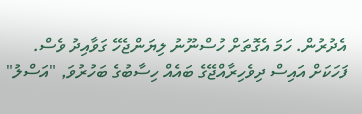އެދުރުން. ހަމަ އެގޮތަށް ހުސްނޫނު ލިޔަންޖެހޭ ގަވާއިދު ވެސް. ފަހަކަށް އައިސް ދިވެހިރާއްޖޭގެ ބައެއް ހިސާބުގެ ބަހުރުވަ, "އަސްލު"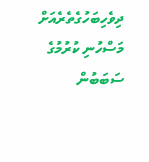ދިވެހިބަހުގެތެރެއަށް މަސްހުނި ކުރުމުގެ ސަބަބުން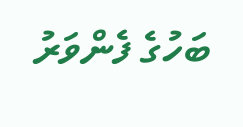ބަހުގެ ފެންވަރު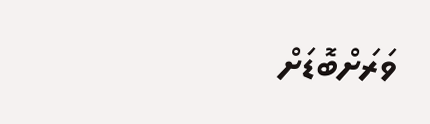ވަރަށްބޮޑަށް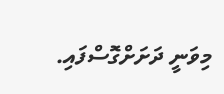މިވަނީ ދަށަށްގޮސްފައި.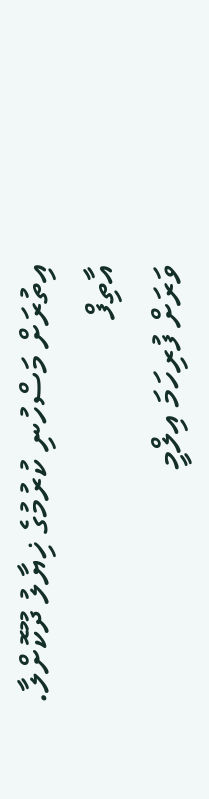އިތުރަށް މަސްހުނި ކުރުމުގެ ޚިޔާލު ދޫކޮށްލާ.
އާތިފް
ވަރަށް ފުރިހަމަ އިލްމީ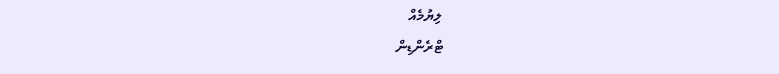ލިޔުމެއް
ޓްރެންޑިން